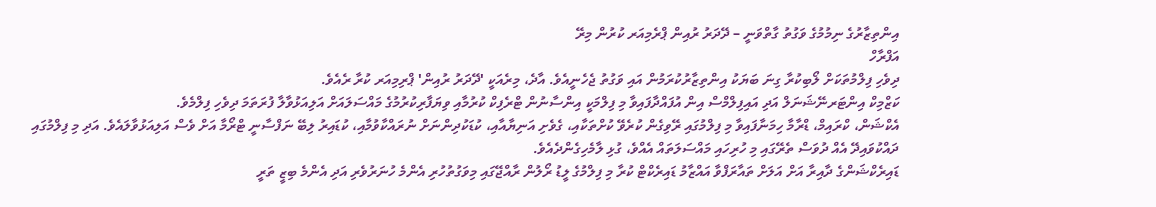އިންތިޒާރުގެ ނިމުމުގެ ވަގުތު ގާތްވަނީ – ދޭދަރު ރުއިން ޕްރެމިއަރ ކުރުން މިރޭ
އަފްރާހް
ދިވެހި ފިލްމުތަކަށް ލޯބިކުރާ ގިނަ ބަޔަކު އިންތިޒާރުކުރަމުން އައި ވަގުތު ޖެހެނީއެވެ. އާދެ، މިރެއަކީ 'ދޭދަރު ރުއިން' ޕްރިމިއަރ ކުރާ ރެއެވެ.
ކަޒްމިކް އިންޓަރނޭޝަނަލް އަދި އައިފިލްމްސް އިން އުފައްދާފައިވާ މި ފިލްމަކީ އިންސާނުން ޓްރެފިކް ކުރުމާއި ވިޔަފާރިކުރުމުގެ މައްސަލައަށް އަލިއަޅުވާލާ ފުރަތަމަ ދިވެހި ފިލްމެވެ.
އެކްޝަން، ކްރައިމް، ޑްރާމާ ހިމަނާފައިވާ މި ފިލްމުގައި ރޭވިގެން ކުރެވޭ ކުށްތަކާއި، ގެވެށި އަނިޔާއާއި، ކުޑަކުދިންނަށް ނުރައްކާވުމާއި، ކުޑައިރު ލިބޭ ނަފްސާނީ ޓްރޯމާ އަށް ވެސް އަލިއަޅުވާލައެވެ. އަދި މި ފިލްމުގައި ދައްކުވައިދޭ އެއް ދުވަސް ތެރޭގައި މި ހުރިހައި މައްސަލަތައް އެއްވެ، ގުޅި ލާމެހިގެންދެއެވެ.
ޑައިރެކްޝަންގެ ދާއިރާ އަށް އަލަށް ތައާރަފްވާ އައްޒާމު ޑައިރެކްޓް ކުރާ މި ފިލްމުގެ ލީޑު ރޯލުން ރާއްޖޭގައި މިވަގުތުހުރި އެންމެ ހުނަރުވެރި އަދި އެންމެ ބިޒީ ތަރީ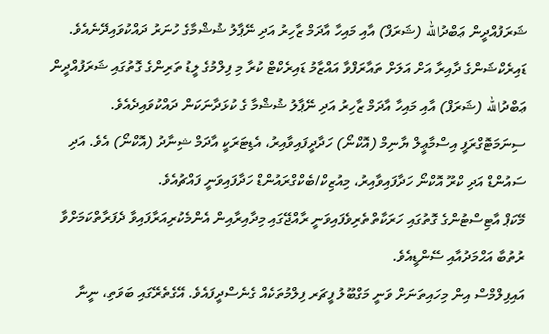ޝަރަފުއްދީން ޢަބްދުالله (ޝަރަފް) އާއި މައިހާ އާދަމް ޒާހިރު އަދި ނޭޕާލު ޝުޝްމާގެ ހުނަރު ދައްކުވައިދޭނެއެވެ.
ޑައިރެކްޝަންގެ ދާއިރާ އަށް އަލަށް ތައާރަފްވާ އައްޒާމު ޑައިރެކްޓް ކުރާ މި ފިލްމުގެ ލީޑު ތަރިންގެ ގޮތުގައި ޝަރަފުއްދީން ޢަބްދުالله (ޝަރަފް) އާއި މައިހާ އާދަމް ޒާހިރު އަދި ނޭޕާލު ޝުޝްމާ ގެ ކުޅަދާނަކަން ދައްކުވައިދެއެވެ.
ސިނަމަޓޮގްރަފީ އިސްމާޢީލް ޔާނިމް (އޮކްނޯ) ހަދާދީފައިވާއިރު، އެޑިޓަރަކީ އާދަމް ޝިނާދު (އޮކްނޯ) އެވެ. އަދި ސައުންޑް އަދި ކްރޫ އޮކްނޯ ހަދާފައިވާއިރު، މިއުޒިކް/ބެކްގްރައުންޑް ހަދާފައިވަނީ ފައްޗުއެވެ.
މޭކަޕް އާޓިސްޓުންގެ ގޮތުގައި ހަރަކާތްތެރިވެފައިވަނީ ރާއްޖޭގައި މިދާއިރާއިން އެންމެކުރިއަރާފައިވާ ދެފަރާތްކަމަށްވާ ރުތުބާ އަޙްމަދުއާއި ސޭންޑީއެވެ.
އައިފިލްމްސް އިން މިހައިތަނަށް ވަނީ މަގްބޫލު ފީޗަރ ފިލްމުތަކެއް ގެނެސްދީފައެވެ. އޭގެތެރޭގައި ބަވަތި، ނީނާ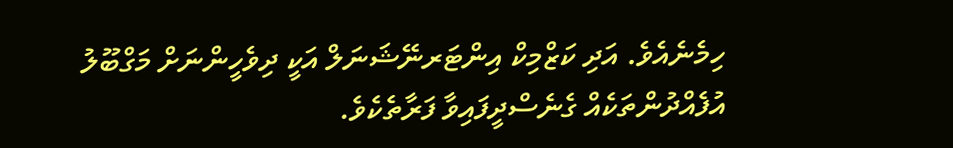ހިމެނެއެވެ. އަދި ކަޒްމިކް އިންޓަރނޭޝަނަލް އަކީ ދިވެހީންނަށް މަގްބޫލު އުފެއްދުންތަކެއް ގެނެސްދީފައިވާ ފަރާތެކެވެ.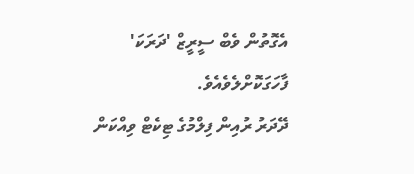އެގޮތުން ވެބް ސީރީޒް 'ދަރަކަ' ފާހަގަކޮށްލެވެއެވެ.
ދޭދަރު ރުއިން ފިލްމުގެ ޓިކެޓް ވިއްކަން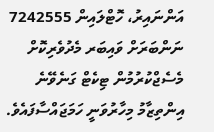އަންނައިރު، ހޮޓްލައިން 7242555 ނަންބަރަށް ވައިބަރ މެދުވެރިކޮށް މެސެޖްކުރުމުން ޓިކެޓް ގަނެވޭނެ އިންތިޒާމު މިހާރުވަނީ ހަމަޖައްސާފައެވެ.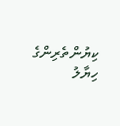ކިޔުންތެރިންގެ ހިޔާލު